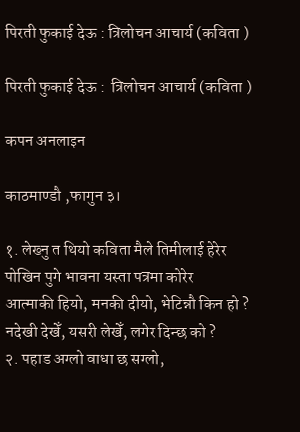पिरती फुकाई देऊ : त्रिलोचन आचार्य (कविता )

पिरती फुकाई देऊ :  त्रिलोचन आचार्य (कविता )

कपन अनलाइन

काठमाण्डौ ,फागुन ३।

१. लेख्नु त थियो कविता मैले तिमीलाई हेरेर
पोखिन पुगे भावना यस्ता पत्रमा कोरेर
आत्माकी हियो, मनकी दीयो, भेटिन्नौ किन हो ?
नदेखी देखेँ, यसरी लेखेँ, लगेर दिन्छ को ?
२. पहाड अग्लो वाधा छ सग्लो,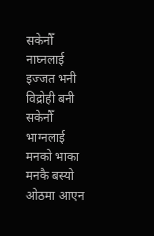सकेनौँ नाघ्नलाई
इज्जत भनी विद्रोही बनी सकेनौँ भाग्नलाई
मनको भाका मनकै बस्यो ओठमा आएन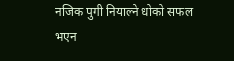नजिक पुगी नियाल्ने धोको सफल भएन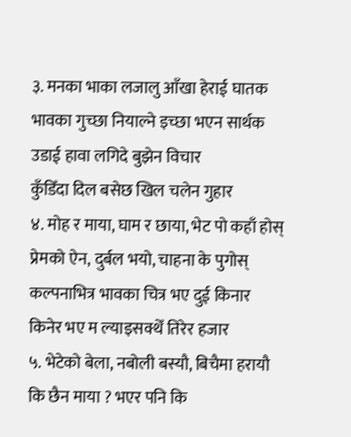३. मनका भाका लजालु आँखा हेराई घातक
भावका गुच्छा नियाल्ने इच्छा भएन सार्थक
उडाई हावा लगिदे बुझेन विचार
कुँडिँदा दिल बसेछ खिल चलेन गुहार
४. मोह र माया, घाम र छाया, भेट पो कहाँ होस्
प्रेमको ऐन, दुर्बल भयो, चाहना के पुगोस्
कल्पनाभित्र भावका चित्र भए दुई किनार
किनेर भए म ल्याइसक्थेँ तिरेर हजार
५. भेटेको बेला, नबोली बस्यौ, बिचैमा हरायौ
कि छैन माया ? भएर पनि कि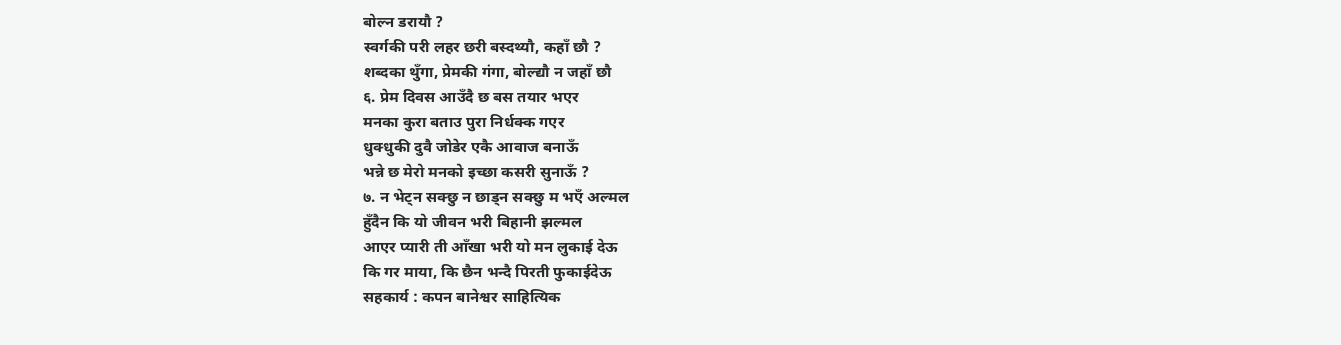बोल्न डरायौ ?
स्वर्गकी परी लहर छरी बस्दथ्यौ, कहाँ छौ ?
शब्दका थुँगा, प्रेमकी गंगा, बोल्द्यौ न जहाँ छौ
६. प्रेम दिवस आउँदै छ बस तयार भएर
मनका कुरा बताउ पुरा निर्धक्क गएर
धुक्धुकी दुवै जोडेर एकै आवाज बनाऊँ
भन्ने छ मेरो मनको इच्छा कसरी सुनाऊँ ?
७. न भेट्न सक्छु न छाड्न सक्छु म भएँ अल्मल
हुँदैन कि यो जीवन भरी बिहानी झल्मल
आएर प्यारी ती आँखा भरी यो मन लुकाई देऊ
कि गर माया, कि छैन भन्दै पिरती फुकाईदेऊ
सहकार्य : कपन बानेश्वर साहित्यिक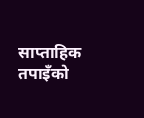साप्ताहिक
तपाइँको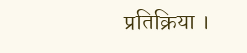प्रतिक्रिया ।